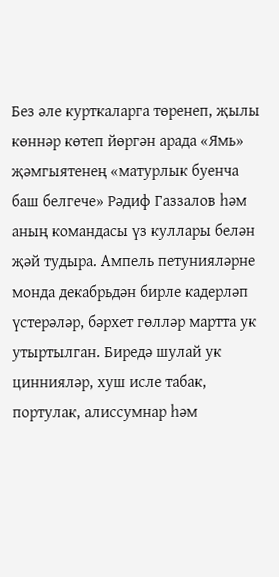Без әле курткаларга төренеп, җылы көннәр көтеп йөргән арада «Ямь» җәмгыятенең «матурлык буенча баш белгече» Рәдиф Газзалов һәм аның командасы үз куллары белән җәй тудыра. Ампель петунияләрне монда декабрьдән бирле кадерләп үстерәләр, бәрхет гөлләр мартта ук утыртылган. Биредә шулай ук циннияләр, хуш исле табак, портулак, алиссумнар һәм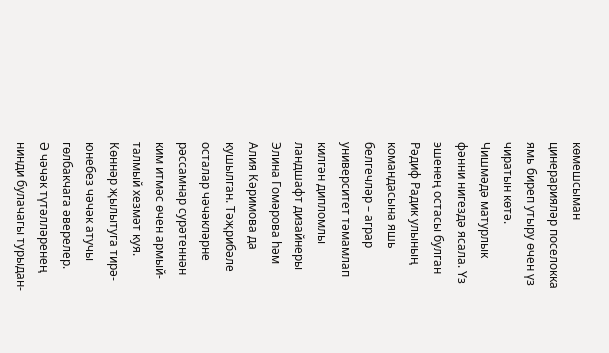көмешсыман цинерарияләр поселокка ямь биреп утыру өчен үз чиратын көтә.
Чишмәдә матурлык фәнни нигездә ясала. Үз эшенең остасы булган Рәдиф Радик улының командасына яшь белгечләр – аграр университет тәмамлап килгән дипломлы ландшафт дизайнеры Элина Гомәрова һәм Алия Кәримова да кушылган. Тәҗрибәле осталар чәчәкләрне рәссамнар сурәтеннән ким итмәс өчен армый-талмый хезмәт куя. Көннәр җылытуга тирә-юнебез чәчәк атучы гөлбакчага әверелер.
Ә чәчәк түтәлләренең нинди булачагы турыдан-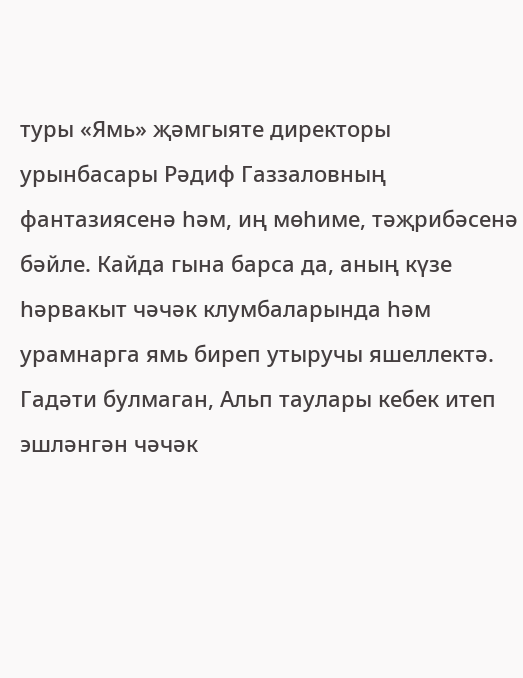туры «Ямь» җәмгыяте директоры урынбасары Рәдиф Газзаловның фантазиясенә һәм, иң мөһиме, тәҗрибәсенә бәйле. Кайда гына барса да, аның күзе һәрвакыт чәчәк клумбаларында һәм урамнарга ямь биреп утыручы яшеллектә. Гадәти булмаган, Альп таулары кебек итеп эшләнгән чәчәк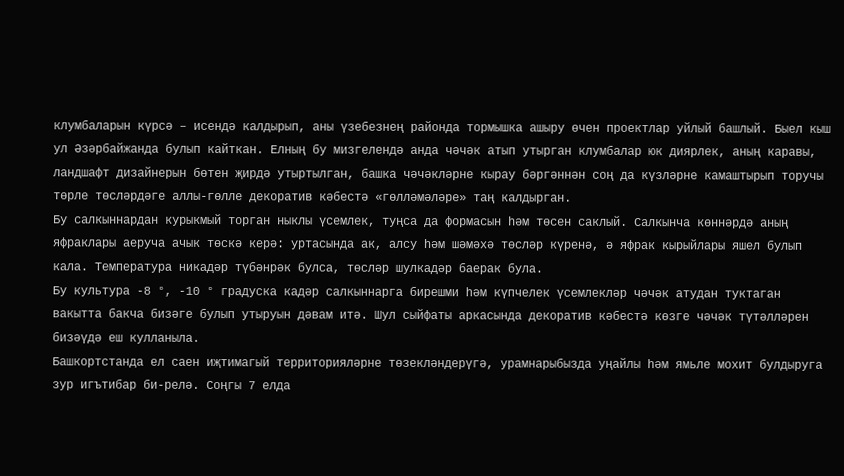клумбаларын күрсә – исендә калдырып, аны үзебезнең районда тормышка ашыру өчен проектлар уйлый башлый. Быел кыш ул Әзәрбайжанда булып кайткан. Елның бу мизгелендә анда чәчәк атып утырган клумбалар юк диярлек, аның каравы, ландшафт дизайнерын бөтен җирдә утыртылган, башка чәчәкләрне кырау бәргәннән соң да күзләрне камаштырып торучы төрле төсләрдәге аллы-гөлле декоратив кәбестә «гөлләмәләре» таң калдырган.
Бу салкыннардан курыкмый торган ныклы үсемлек, туңса да формасын һәм төсен саклый. Салкынча көннәрдә аның яфраклары аеруча ачык төскә керә: уртасында ак, алсу һәм шәмәхә төсләр күренә, ә яфрак кырыйлары яшел булып кала. Температура никадәр түбәнрәк булса, төсләр шулкадәр баерак була.
Бу культура -8 °, -10 ° градуска кадәр салкыннарга бирешми һәм күпчелек үсемлекләр чәчәк атудан туктаган вакытта бакча бизәге булып утыруын дәвам итә. Шул сыйфаты аркасында декоратив кәбестә көзге чәчәк түтәлләрен бизәүдә еш кулланыла.
Башкортстанда ел саен иҗтимагый территорияләрне төзекләндерүгә, урамнарыбызда уңайлы һәм ямьле мохит булдыруга зур игътибар би-релә. Соңгы 7 елда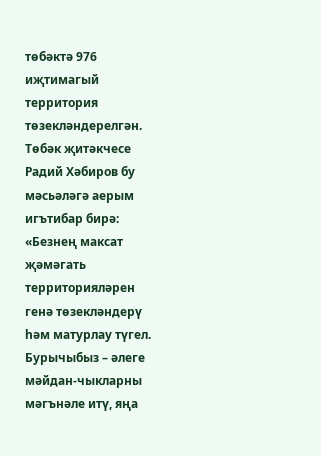төбәктә 976 иҗтимагый территория төзекләндерелгән.
Төбәк җитәкчесе Радий Хәбиров бу мәсьәләгә аерым игътибар бирә: «Безнең максат җәмәгать территорияләрен генә төзекләндерү һәм матурлау түгел. Бурычыбыз – әлеге мәйдан-чыкларны мәгънәле итү, яңа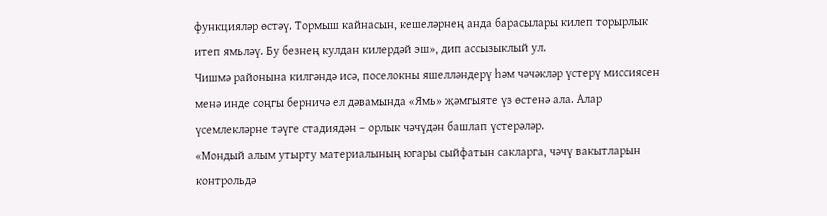функцияләр өстәү. Тормыш кайнасын, кешеләрнең анда барасылары килеп торырлык итеп ямьләү. Бу безнең кулдан килердәй эш», дип ассызыклый ул.
Чишмә районына килгәндә исә, поселокны яшелләндерү һәм чәчәкләр үстерү миссиясен менә инде соңгы берничә ел дәвамында «Ямь» җәмгыяте үз өстенә ала. Алар үсемлекләрне тәүге стадиядән – орлык чәчүдән башлап үстерәләр.
«Мондый алым утырту материалының югары сыйфатын сакларга, чәчү вакытларын контрольдә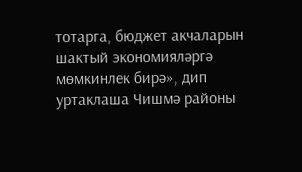тотарга, бюджет акчаларын шактый экономияләргә мөмкинлек бирә», дип уртаклаша Чишмә районы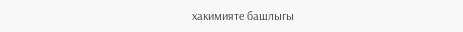хакимияте башлыгы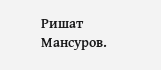Ришат Мансуров.